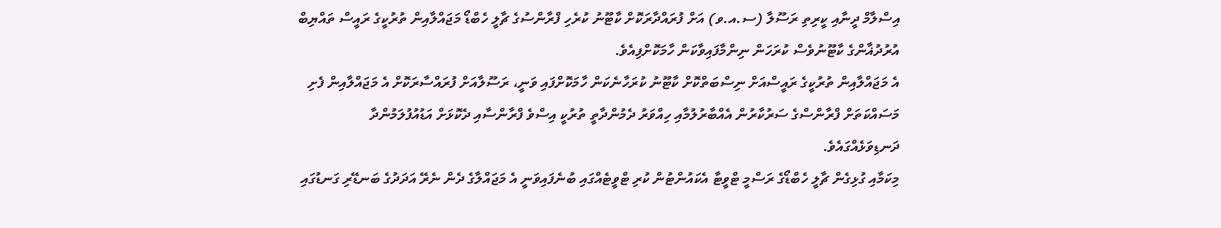އިސްލާމް ދީނާއި ކީރިތި ރަސޫލާ (ސ.އ.ވ) އަށް ފުރައްދާރަކޮށް ކާޓޫނު ކުރެހި ފްރާންސުގެ ޗާލީ ހެބްޑޯ މަޖައްލާއިން ތުރުކީގެ ރައީސް ތައްޔިބް އުރުދުޣާންގެ ކާޓޫނުވެސް ކުރަހަން ނިންމާފައިވާކަން ހާމަކޮށްފިއެވެ.
އެ މަޖައްލާއިން ތުރުކީގެ ރައީސްއަށް ނިސްބަތްކޮށް ކާޓޫނު ކުރަހާނެކަން ހާމަކޮށްފައި ވަނީ، ރަސޫލާއަށް ފުރައްސާރަކޮށް އެ މަޖައްލާއިން ފެށި މަސައްކަތަށް ފްރާންސްގެ ސަރުކާރުން އެއްބާރުލުމާއި ހިއްވަރު ދެމުންދާތީ ތުރުކީ އިސްވެ ފްރާންސާއި ދެކޮޅަށް އަޑުއުފުލަމުންދާ ދަނޑިވަޅެއްގައެވެ.
މިކަމާއި ގުޅިގެން ޗާލީ ހެބްޑޯގެ ރަސްމީ ޓްވީޓާ އެކައުންޓުން ކުރި ޓްވީޓެއްގައި ބުނެފައިވަނީ އެ މަޖައްލާގެ ދެން ނެރޭ އަދަދުގެ ބަނޑޭރި ގަނޑުގައި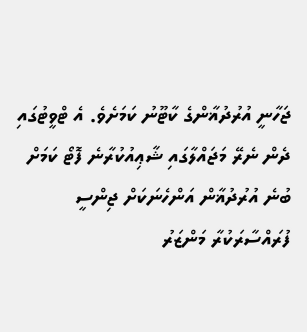ޖަހާނީ އުރުދުޣާންގެ ކާޓޫނު ކަމަށެވެ. އެ ޓްވީޓުގައި ދެން ނެރޭ މަޖައްލާގައި ޝާޢިއުކުރާނެ ފޮޓޯ ކަމަށް ބުނެ އުރުދުޣާން އަންހެނަކަށް ޖިންސީ ފުރައްސާރަކުރާ މަންޒަރު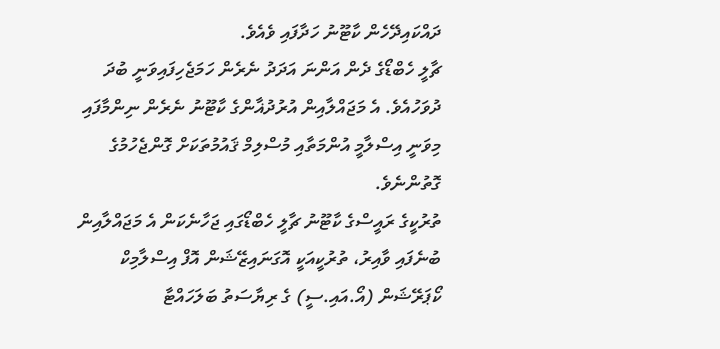ދައްކައިދޭހެން ކާޓޫނު ހަދާފައި ވެއެވެ.
ޗާލީ ހެބްޑޯގެ ދެން އަންނަ އަދަދު ނެރެން ހަމަޖެހިފައިވަނީ ބުދަ ދުވަހުއެވެ. އެ މަޖައްލާއިން އުރުދުޣާންގެ ކާޓޫނު ނެރެން ނިންމާފައި މިވަނީ އިސްލާމީ އުންމަތާއި މުސްލިމް ޤައުމުތަކަށް ގޮންޖެހުމުގެ ގޮތުންނެވެ.
ތުރުކީގެ ރައީސްގެ ކާޓޫނު ޗާލީ ހެބްޑޯގައި ޖަހާނެކަން އެ މަޖައްލާއިން ބުނެފައި ވާއިރު، ތުރުކީއަކީ އޮގަނައިޒޭޝަން އޮފް އިސްލާމިކް ކޯޕަރޭޝަން (އޯ.އައި.ސީ) ގެ ރިޔާސަތު ބަލަހައްޓާ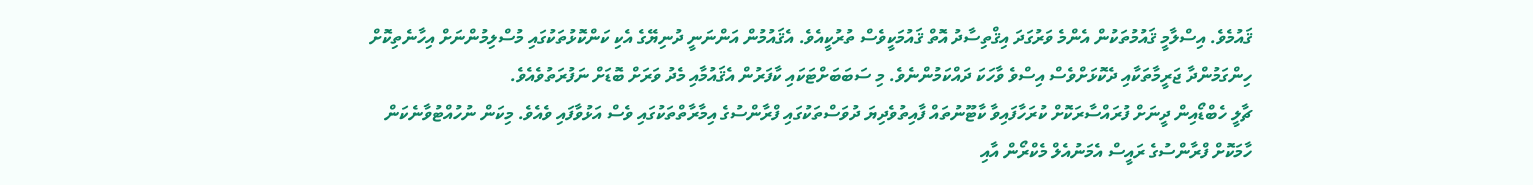ޤައުމެވެ. އިސްލާމީ ޤައުމުތަކުން އެންމެ ވަރުގަދަ އިޤްތިސާދު އޮތް ޤައުމަކީވެސް ތުރުކީއެވެ. އެޤައުމުން އަންނަނީ ދުނިޔޭގެ އެކި ކަންކޮޅުތަކުގައި މުސްލިމުންނަށް އިހާނެތިކޮށް ހިންގަމުންދާ ޖަރީމާތަކާއި ދެކޮޅަށްވެސް އިސްވެ ވާހަކަ ދައްކަމުންނެވެ. މި ސަބަބަށްޓަކައި ކާފަރުން އެޤައުމާއި މެދު ވަރަށް ބޮޑަށް ނަފުރަތުވެއެވެ.
ޗާލީ ހެބްޑޯއިން ދީނަށް ފުރައްސާރަކޮށް ކުރަހާފައިވާ ކާޓޫނުތައް ފާއިތުވެދިޔަ ދުވަސްތަކުގައި ފްރާންސުގެ އިމާރާތްތަކުގައި ވެސް އަޅުވާފައި ވެއެވެ. މިކަން ނުހުއްޓުވާނެކަން ހާމަކޮށް ފްރާންސުގެ ރައީސް އެމަނުއެލް މެކްރޯން އާއި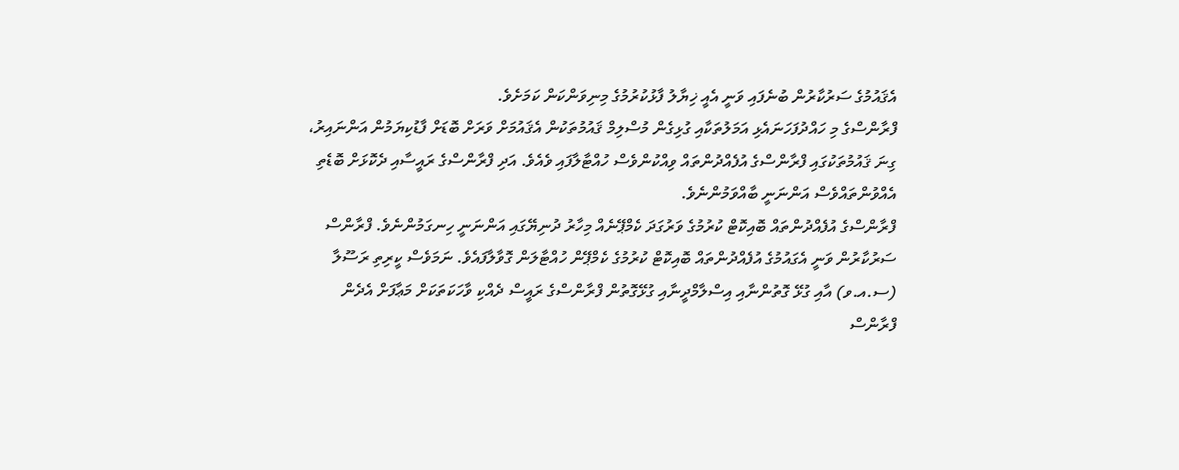އެޤައުމުގެ ސަރުކާރުން ބުނެފައި ވަނީ އެއީ ޚިޔާލު ފާޅުކުރުމުގެ މިނިވަންކަން ކަމަށެވެ.
ފްރާންސްގެ މި ހައްދުފަހަނައެޅި އަމަލުތަކާއި ގުޅިގެން މުސްލިމް ޤައުމުތަކުން އެޤައުމަށް ވަރަށް ބޮޑަށް ފާޑުކިޔަމުން އަންނައިރު، ގިނަ ޤައުމުތަކުގައި ފްރާންސްގެ އުފެއްދުންތައް ވިއްކުންވެސް ހުއްޓާލާފައި ވެއެވެ. އަދި ފްރާންސްގެ ރައީސާއި ދެކޮޅަށް ބޮޑެތި އެއްވުންތައްވެސް އަންނަނީ ބާއްވަމުންނެވެ.
ފްރާންސްގެ އުފެއްދުންތައް ބޮއިކޮޓް ކުރުމުގެ ވަރުގަދަ ކެމްޕޭނެއް މިހާރު ދުނިޔޭގައި އަންނަނީ ހިނގަމުންނެވެ. ފްރާންސް ސަރުކާރުން ވަނީ އެގައުމުގެ އުފެއްދުންތައް ބޮއިކޮޓް ކުރުމުގެ ކެމްޕޭން ހުއްޓާލަން ގޮވާލާފައެވެ. ނަމަވެސް ކީރިތި ރަސޫލާ (ސ.އ.ވ) އާއި ގުޅޭ ގޮތުންނާއި އިސްލާމްދީނާއި ގުޅޭގޮތުން ފްރާންސްގެ ރައީސް ދެއްކި ވާހަކަތަކަށް މަޢާފަށް އެދެން ފްރާންސް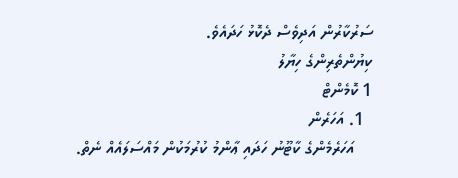ސަރުކާރުން އަދިވެސް ދެކޮޅު ހަދައެވެ.
ކިޔުންތެރިންގެ ހިޔާލު
1 ކޮމެންޓް
  1. އަހަރެން
    އަހަރެމެންގެ ކާޓޫނު ހަދައި ޢާންމު ކުރުމަކުން މައްސަލައެއް ނެތް.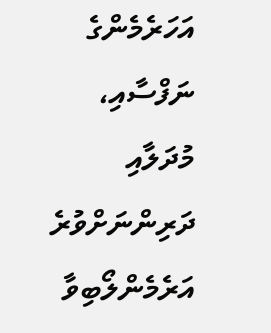އަހަރެމެންގެ ނަފްސާއި، މުދަލާއި ދަރިންނަށްވުރެ އަރެމެންލޯބިވާ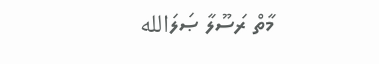މާތް ރަސޫލާ ޞަލަالله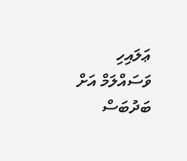ޢަލައިހި ވަސައްލަމް އަށް ބަދުބަސް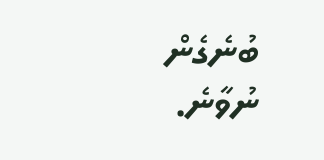ބުނެގެން ނުވާނެ.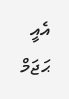އެއީ ޙަޖަމް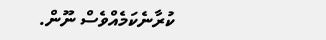ކުރާނެކަމެއްވެސް ނޫން.